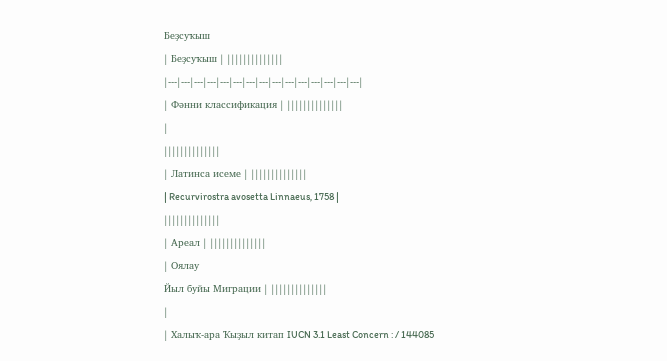Беҙсуҡыш
| Беҙсуҡыш | ||||||||||||||
|---|---|---|---|---|---|---|---|---|---|---|---|---|---|---|
| Фәнни классификация | ||||||||||||||
|
||||||||||||||
| Латинса исеме | ||||||||||||||
| Recurvirostra avosetta Linnaeus, 1758 |
||||||||||||||
| Ареал | ||||||||||||||
| Оялау
Йыл буйы Миграции | ||||||||||||||
|
| Халыҡ-ара Ҡыҙыл китап IUCN 3.1 Least Concern : / 144085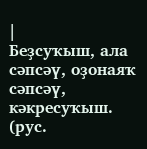|
Беҙсуҡыш, ала сәпсәү, оҙонаяҡ сәпсәү, кәкресуҡыш. (рус.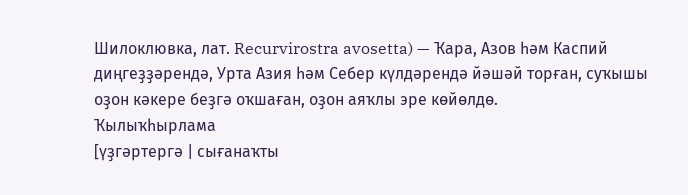Шилоклювка, лат. Recurvirostra avosetta) — Ҡара, Азов һәм Каспий диңгеҙҙәрендә, Урта Азия һәм Себер күлдәрендә йәшәй торған, суҡышы оҙон кәкере беҙгә оҡшаған, оҙон аяҡлы эре көйөлдө.
Ҡылыҡһырлама
[үҙгәртергә | сығанаҡты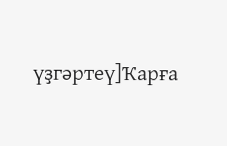үҙгәртеү]Ҡарға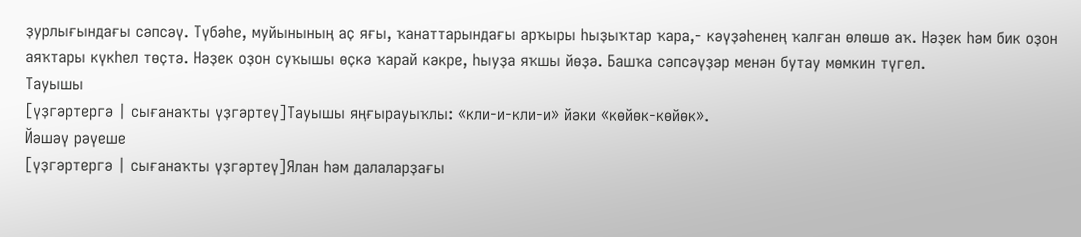ҙурлығындағы сәпсәү. Түбәһе, муйынының аҫ яғы, ҡанаттарындағы арҡыры һыҙыҡтар ҡара,- кәүҙәһенең ҡалған өлөшө аҡ. Нәҙек һәм бик оҙон аяҡтары күкһел төҫтә. Нәҙек оҙон суҡышы өҫкә ҡарай кәкре, һыуҙа яҡшы йөҙә. Башҡа сәпсәүҙәр менән бутау мөмкин түгел.
Тауышы
[үҙгәртергә | сығанаҡты үҙгәртеү]Тауышы яңғырауыҡлы: «кли-и-кли-и» йәки «көйөк-көйөк».
Йәшәү рәүеше
[үҙгәртергә | сығанаҡты үҙгәртеү]Ялан һәм далаларҙағы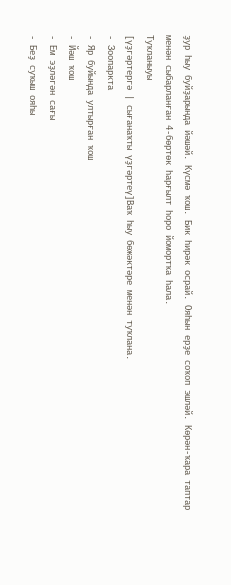ҙур һыу буйҙарында йәшәй. Күсмә ҡош. Бик һирәк осрай. Ояһын ерҙе соҡоп эшләй. Көрән-ҡара таптар менән сыбарланған 4-бөртөк һарғылт һоро йомортҡа һала.
Туҡланыуы
[үҙгәртергә | сығанаҡты үҙгәртеү]Ваҡ һыу бөжәктәре менән туҡлана.
- Зоопаркта
- Яр буйында ултырған ҡош
- Йәш ҡош
- Ем эҙләгән сағы
- Беҙ суҡыш ояһы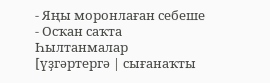- Яңы моронлаған себеше
- Осҡан саҡта
Һылтанмалар
[үҙгәртергә | сығанаҡты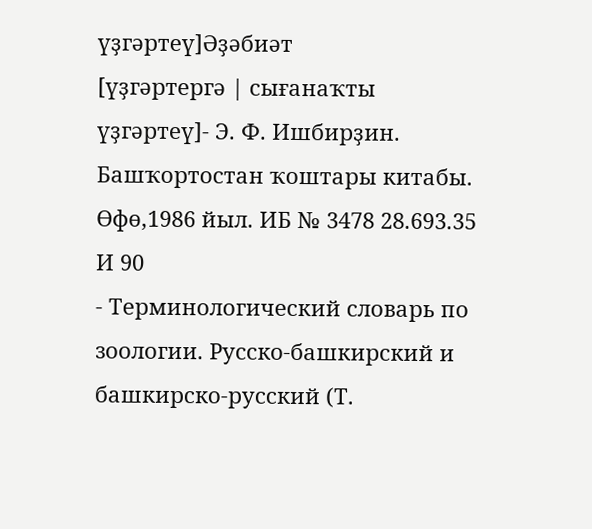үҙгәртеү]Әҙәбиәт
[үҙгәртергә | сығанаҡты үҙгәртеү]- Э. Ф. Ишбирҙин. Башҡортостан ҡоштары китабы. Өфө,1986 йыл. ИБ № 3478 28.693.35 И 90
- Терминологический словарь по зоологии. Русско-башкирский и башкирско-русский (Т.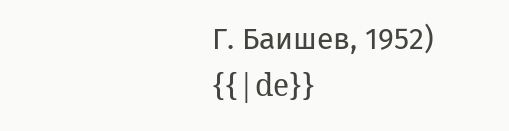Г. Баишев, 1952)
{{|de}}